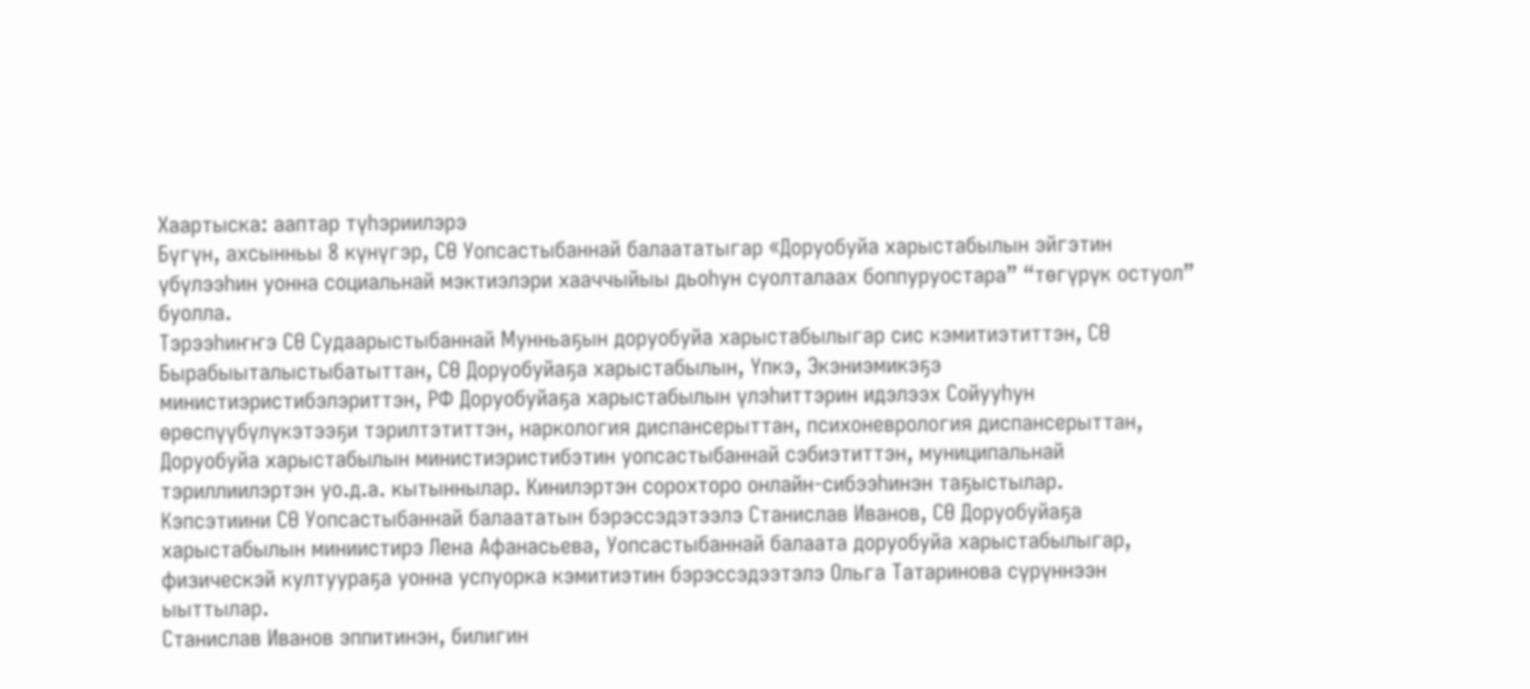Хаартыска: ааптар түһэриилэрэ
Бүгүн, ахсынньы 8 күнүгэр, СӨ Уопсастыбаннай балаататыгар «Доруобуйа харыстабылын эйгэтин үбүлээһин уонна социальнай мэктиэлэри хааччыйыы дьоһун суолталаах боппуруостара” “төгүрүк остуол” буолла.
Тэрээһиҥҥэ СӨ Судаарыстыбаннай Мунньаҕын доруобуйа харыстабылыгар сис кэмитиэтиттэн, СӨ Бырабыыталыстыбатыттан, СӨ Доруобуйаҕа харыстабылын, Үпкэ, Экэниэмикэҕэ министиэристибэлэриттэн, РФ Доруобуйаҕа харыстабылын үлэһиттэрин идэлээх Сойууһун өрөспүүбүлүкэтээҕи тэрилтэтиттэн, наркология диспансерыттан, психоневрология диспансерыттан, Доруобуйа харыстабылын министиэристибэтин уопсастыбаннай сэбиэтиттэн, муниципальнай тэриллиилэртэн уо.д.а. кытыннылар. Кинилэртэн сорохторо онлайн-сибээһинэн таҕыстылар.
Кэпсэтиини СӨ Уопсастыбаннай балаататын бэрэссэдэтээлэ Станислав Иванов, СӨ Доруобуйаҕа харыстабылын миниистирэ Лена Афанасьева, Уопсастыбаннай балаата доруобуйа харыстабылыгар, физическэй култуураҕа уонна успуорка кэмитиэтин бэрэссэдээтэлэ Ольга Татаринова сүрүннээн ыыттылар.
Станислав Иванов эппитинэн, билигин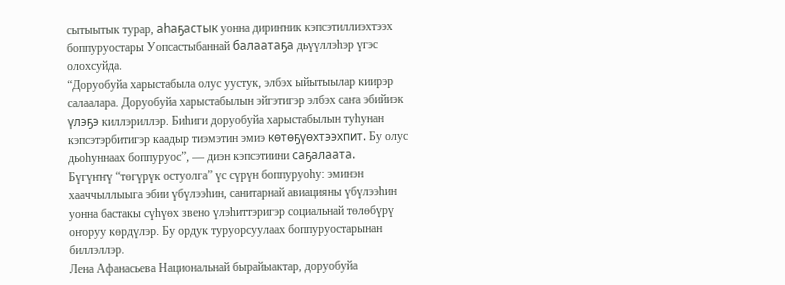сытыытык турар, аһаҕастык уонна дириҥник кэпсэтиллиэхтээх боппуруостары Уопсастыбаннай балаатаҕа дьүүллэһэр үгэс олохсуйда.
“Доруобуйа харыстабыла олус уустук, элбэх ыйытыылар киирэр салаалара. Доруобуйа харыстабылын эйгэтигэр элбэх саҥа эбийиэк үлэҕэ киллэриллэр. Биһиги доруобуйа харыстабылын туһунан кэпсэтэрбитигэр каадыр тиэмэтин эмиэ көтөҕүөхтээхпит. Бу олус дьоһуннаах боппуруос”, — диэн кэпсэтиини саҕалаата.
Бүгүҥҥү “төгүрүк остуолга” үс сүрүн боппуруоһу: эминэн хааччыллыыга эбии үбүлээһин, санитарнай авиацияны үбүлээһин уонна бастакы сүһүөх звено үлэһиттэригэр социальнай төлөбүрү оҥоруу көрдүлэр. Бу ордук туруорсуулаах боппуруостарынан биллэллэр.
Лена Афанасьева Национальнай бырайыактар, доруобуйа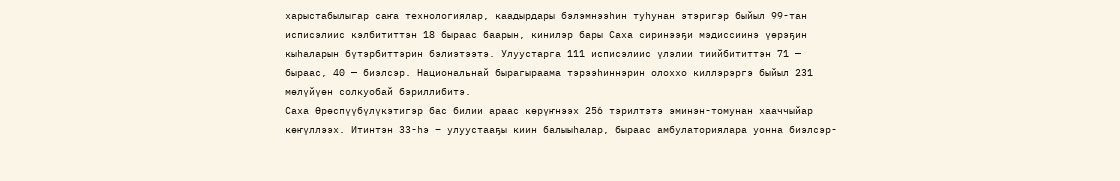харыстабылыгар саҥа технологиялар, каадырдары бэлэмнээһин туһунан этэригэр быйыл 99-тан исписэлиис кэлбититтэн 18 быраас баарын, кинилэр бары Саха сиринээҕи мэдиссиинэ үөрэҕин кыһаларын бүтэрбиттэрин бэлиэтээтэ. Улуустарга 111 исписэлиис үлэлии тиийбититтэн 71 — быраас, 40 — биэлсэр. Национальнай бырагыраама тэрээһиннэрин олоххо киллэрэргэ быйыл 231 мөлүйүөн солкуобай бэриллибитэ.
Саха Өрөспүүбүлүкэтигэр бас билии араас көрүҥнээх 256 тэрилтэтэ эминэн-томунан хааччыйар көҥүллээх. Итинтэн 33-һэ – улуустааҕы киин балыыһалар, быраас амбулаториялара уонна биэлсэр-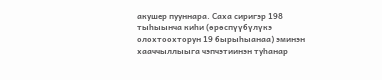акушер пууннара. Cаха сиригэр 198 тыһыынча киһи (өрөспүүбүлүкэ олохтоохторун 19 бырыһыанаа) эминэн хааччыллыыга чэпчэтиинэн туһанар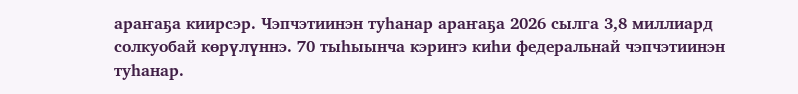араҥаҕа киирсэр. Чэпчэтиинэн туһанар араҥаҕа 2026 сылга 3,8 миллиард солкуобай көрүлүннэ. 70 тыһыынча кэриҥэ киһи федеральнай чэпчэтиинэн туһанар.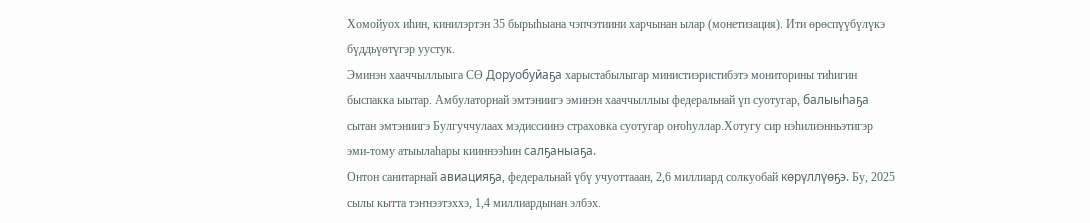Хомойуох иһин, кинилэртэн 35 бырыһыана чэпчэтиини харчынан ылар (монетизация). Ити өрөспүүбүлүкэ бүддьүөтүгэр уустук.
Эминэн хааччыллыыга СӨ Доруобуйаҕа харыстабылыгар министиэристибэтэ мониторины тиһигин быспакка ыытар. Амбулаторнай эмтэниигэ эминэн хааччыллыы федеральнай үп суотугар, балыыһаҕа сытан эмтэниигэ Булгуччулаах мэдиссиинэ страховка суотугар оҥоһуллар.Хотугу сир нэһилиэнньэтигэр эми-тому атыылаһары кииннээһин салҕаныаҕа.
Онтон санитарнай авиацияҕа, федеральнай үбү учуоттааан, 2,6 миллиард солкуобай көрүллүөҕэ. Бу, 2025 сылы кытта тэҥнээтэххэ, 1,4 миллиардынан элбэх.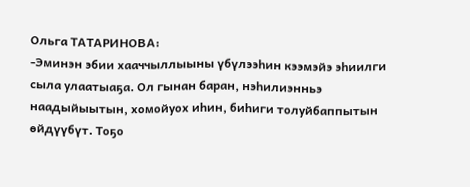Ольга ТАТАРИНОВА:
-Эминэн эбии хааччыллыыны үбүлээһин кээмэйэ эһиилги сыла улаатыаҕа. Ол гынан баран, нэһилиэнньэ наадыйыытын, хомойуох иһин, биһиги толуйбаппытын өйдүүбүт. Тоҕо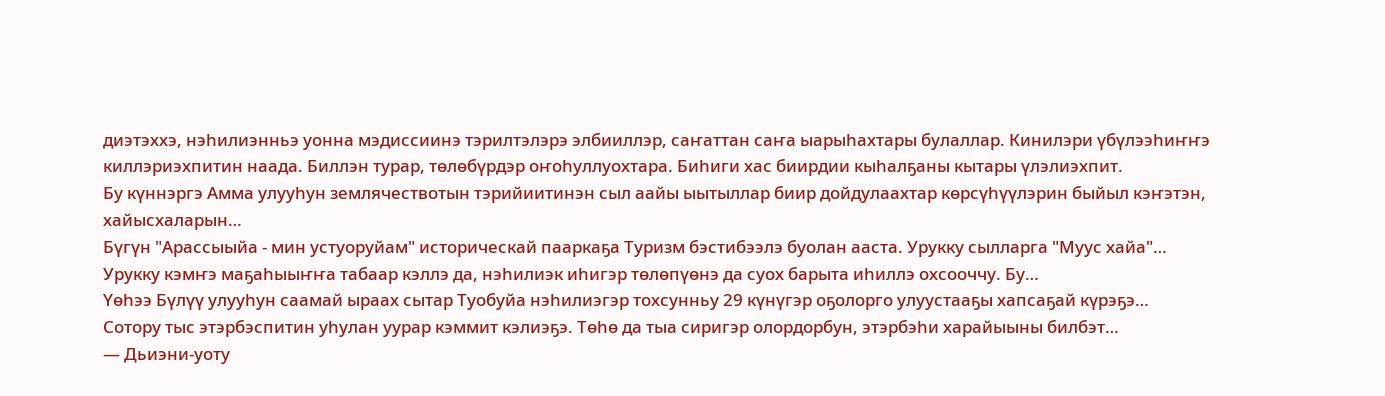диэтэххэ, нэһилиэнньэ уонна мэдиссиинэ тэрилтэлэрэ элбииллэр, саҥаттан саҥа ыарыһахтары булаллар. Кинилэри үбүлээһиҥҥэ киллэриэхпитин наада. Биллэн турар, төлөбүрдэр оҥоһуллуохтара. Биһиги хас биирдии кыһалҕаны кытары үлэлиэхпит.
Бу күннэргэ Амма улууһун землячествотын тэрийиитинэн сыл аайы ыытыллар биир дойдулаахтар көрсүһүүлэрин быйыл кэҥэтэн, хайысхаларын…
Бүгүн "Арассыыйа - мин устуоруйам" историческай пааркаҕа Туризм бэстибээлэ буолан ааста. Урукку сылларга "Муус хайа"…
Урукку кэмҥэ маҕаһыыҥҥа табаар кэллэ да, нэһилиэк иһигэр төлөпүөнэ да суох барыта иһиллэ охсооччу. Бу…
Үөһээ Бүлүү улууһун саамай ыраах сытар Туобуйа нэһилиэгэр тохсунньу 29 күнүгэр оҕолорго улуустааҕы хапсаҕай күрэҕэ…
Сотору тыс этэрбэспитин уһулан уурар кэммит кэлиэҕэ. Төһө да тыа сиригэр олордорбун, этэрбэһи харайыыны билбэт…
— Дьиэни-уоту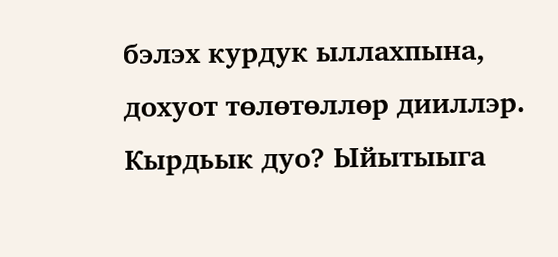бэлэх курдук ыллахпына, дохуот төлөтөллөр дииллэр. Кырдьык дуо? Ыйытыыга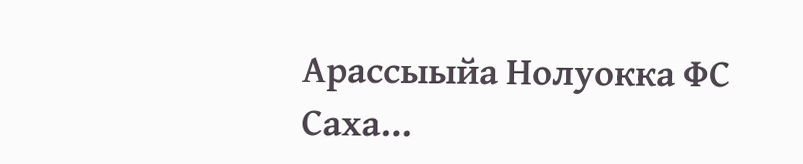Арассыыйа Нолуокка ФС Саха…